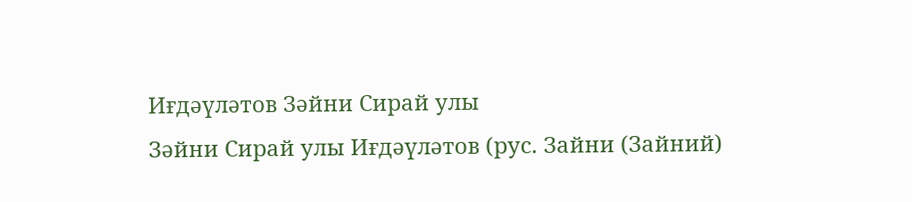Иғдәүләтов Зәйни Сирай улы
Зәйни Сирай улы Иғдәүләтов (рус. Зайни (Зайний)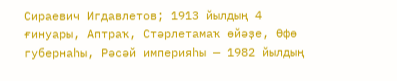Сираевич Игдавлетов; 1913 йылдың 4 ғинуары, Аптраҡ, Стәрлетамаҡ өйәҙе, Өфө губернаһы, Рәсәй империяһы — 1982 йылдың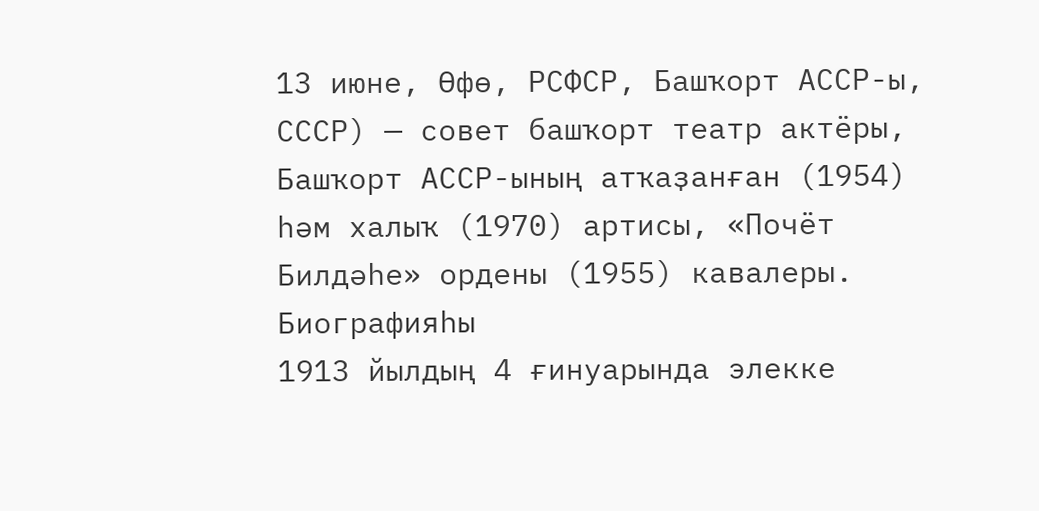13 июне, Өфө, РСФСР, Башҡорт АССР-ы, СССР) — совет башҡорт театр актёры, Башҡорт АССР-ының атҡаҙанған (1954) һәм халыҡ (1970) артисы, «Почёт Билдәһе» ордены (1955) кавалеры.
Биографияһы
1913 йылдың 4 ғинуарында элекке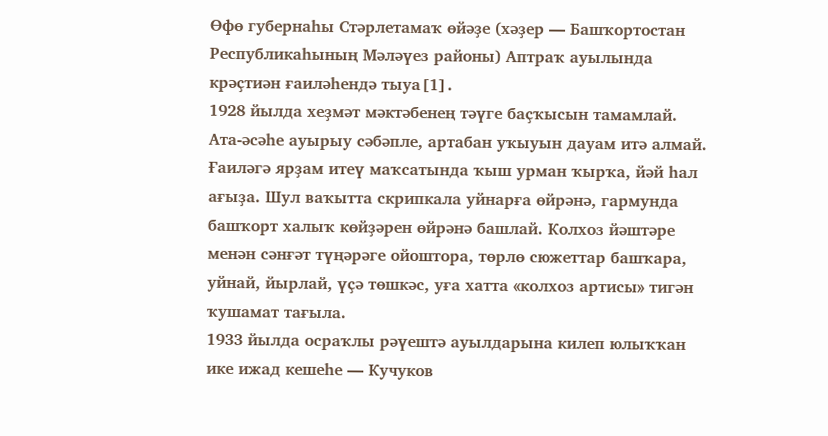Өфө губернаһы Стәрлетамаҡ өйәҙе (хәҙер — Башҡортостан Республикаһының Мәләүез районы) Аптраҡ ауылында крәҫтиән ғаиләһендә тыуа[1].
1928 йылда хеҙмәт мәктәбенең тәүге баҫҡысын тамамлай. Ата-әсәһе ауырыу сәбәпле, артабан уҡыуын дауам итә алмай. Ғаиләгә ярҙам итеү маҡсатында ҡыш урман ҡырҡа, йәй һал ағыҙа. Шул ваҡытта скрипкала уйнарға өйрәнә, гармунда башҡорт халыҡ көйҙәрен өйрәнә башлай. Колхоз йәштәре менән сәнғәт түңәрәге ойоштора, төрлө сюжеттар башҡара, уйнай, йырлай, үҫә төшкәс, уға хатта «колхоз артисы» тигән ҡушамат тағыла.
1933 йылда осраҡлы рәүештә ауылдарына килеп юлыҡҡан ике ижад кешеһе — Кучуков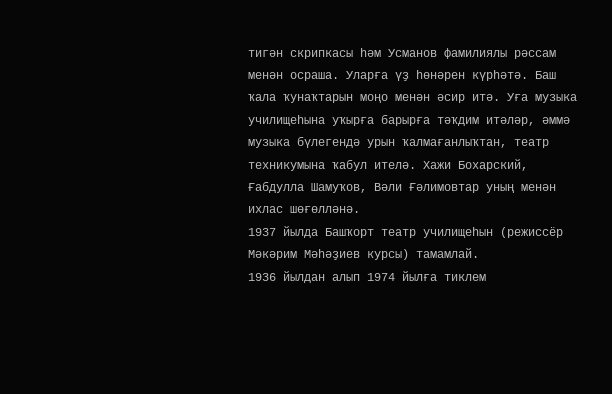тигән скрипкасы һәм Усманов фамилиялы рәссам менән осраша. Уларға үҙ һөнәрен күрһәтә. Баш ҡала ҡунаҡтарын моңо менән әсир итә. Уға музыка училищеһына уҡырға барырға тәҡдим итәләр, әммә музыка бүлегендә урын ҡалмағанлыҡтан, театр техникумына ҡабул ителә. Хажи Бохарский, Ғабдулла Шамуҡов, Вәли Ғәлимовтар уның менән ихлас шөғөлләнә.
1937 йылда Башҡорт театр училищеһын (режиссёр Мәкәрим Мәһәҙиев курсы) тамамлай.
1936 йылдан алып 1974 йылға тиклем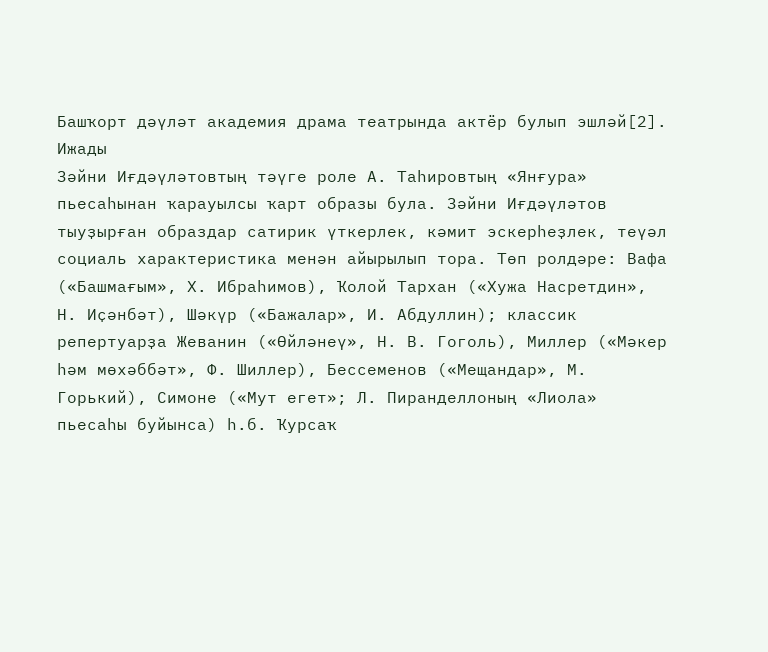Башҡорт дәүләт академия драма театрында актёр булып эшләй[2].
Ижады
Зәйни Иғдәүләтовтың тәүге роле А. Таһировтың «Янғура» пьесаһынан ҡарауылсы ҡарт образы була. Зәйни Иғдәүләтов тыуҙырған образдар сатирик үткерлек, кәмит эскерһеҙлек, теүәл социаль характеристика менән айырылып тора. Төп ролдәре: Вафа («Башмағым», Х. Ибраһимов), Ҡолой Тархан («Хужа Насретдин», Н. Иҫәнбәт), Шәкүр («Бажалар», И. Абдуллин); классик репертуарҙа Жеванин («Өйләнеү», Н. В. Гоголь), Миллер («Мәкер һәм мөхәббәт», Ф. Шиллер), Бессеменов («Мещандар», М. Горький), Симоне («Мут егет»; Л. Пиранделлоның «Лиола» пьесаһы буйынса) һ.б. Ҡурсаҡ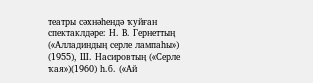театры сәхнәһендә ҡуйған спектаклдәре: Н. В. Гернеттың («Алладиндың серле лампаһы») (1955), Ш. Насировтың («Серле ҡая»)(1960) һ.б. («Ай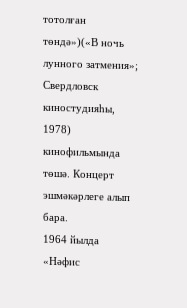тотолған төндә»)(«В ночь лунного затмения»; Свердловск киностудияһы, 1978) кинофильмында төшә. Концерт эшмәкәрлеге алып бара.
1964 йылда «Нәфис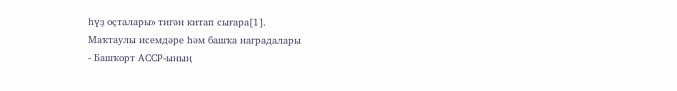һүҙ оҫталары» тигән китап сығара[1].
Маҡтаулы исемдәре һәм башҡа наградалары
- Башҡорт АССР-ының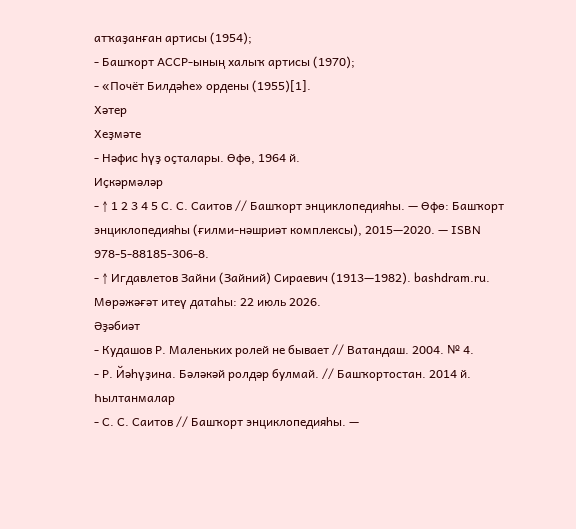атҡаҙанған артисы (1954);
- Башҡорт АССР-ының халыҡ артисы (1970);
- «Почёт Билдәһе» ордены (1955)[1].
Хәтер
Хеҙмәте
- Нәфис һүҙ оҫталары. Өфө, 1964 й.
Иҫкәрмәләр
- ↑ 1 2 3 4 5 С. С. Саитов // Башҡорт энциклопедияһы. — Өфө: Башҡорт энциклопедияһы (ғилми-нәшриәт комплексы), 2015—2020. — ISBN 978-5-88185-306-8.
- ↑ Игдавлетов Зайни (Зайний) Сираевич (1913—1982). bashdram.ru. Мөрәжәғәт итеү датаһы: 22 июль 2026.
Әҙәбиәт
- Кудашов Р. Маленьких ролей не бывает // Ватандаш. 2004. № 4.
- Р. Йәһүҙина. Бәләкәй ролдәр булмай. // Башҡортостан. 2014 й.
Һылтанмалар
- С. С. Саитов // Башҡорт энциклопедияһы. —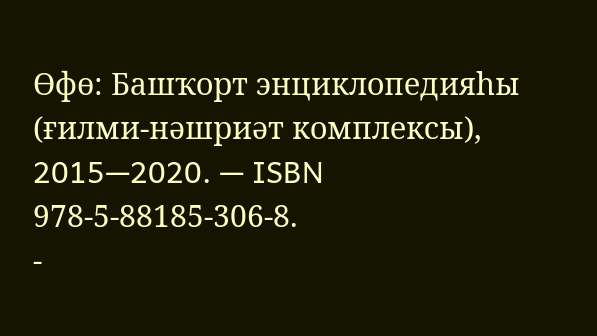Өфө: Башҡорт энциклопедияһы (ғилми-нәшриәт комплексы), 2015—2020. — ISBN 978-5-88185-306-8.
-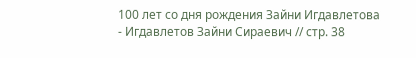100 лет со дня рождения Зайни Игдавлетова
- Игдавлетов Зайни Сираевич // стр. 38